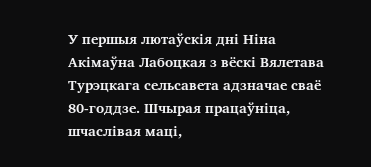У першыя лютаўскія дні Ніна Акімаўна Лабоцкая з вёскі Вялетава Турэцкага сельсавета адзначае сваё 80-годдзе. Шчырая працаўніца, шчаслівая маці,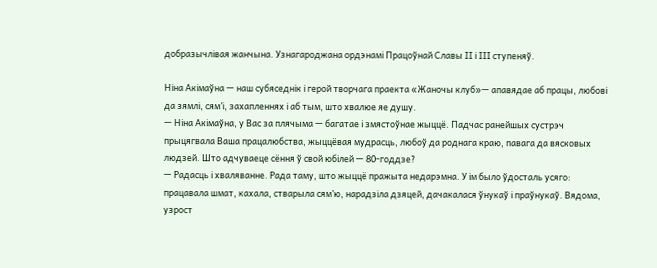добразычлівая жанчына. Узнагароджана ордэнамі Працоўнай Славы ІІ і ІІІ ступеняў.

Ніна Акімаўна — наш субяседнік і герой творчага праекта «Жаночы клуб»— апавядае аб працы, любові да зямлі, сям’і, захапленнях і аб тым, што хвалюе яе душу.
— Ніна Акімаўна, у Вас за плячыма — багатае і змястоўнае жыццё. Падчас ранейшых сустрэч прыцягвала Ваша працалюбства, жыццёвая мудрасць, любоў да роднага краю, павага да вясковых людзей. Што адчуваеце сёння ў свой юбілей — 80-годдзе?
— Радасць і хваляванне. Рада таму, што жыццё пражыта недарэмна. У ім было ўдосталь усяго: працавала шмат, кахала, стварыла сям’ю, нарадзіла дзяцей, дачакалася ўнукаў і праўнукаў. Вядома, узрост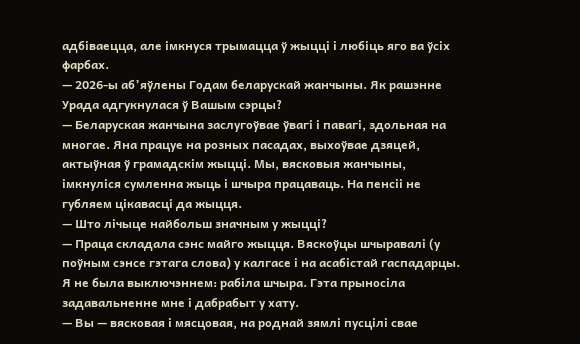адбіваецца, але імкнуся трымацца ў жыцці і любіць яго ва ўсіх фарбах.
— 2026-ы аб’яўлены Годам беларускай жанчыны. Як рашэнне Урада адгукнулася ў Вашым сэрцы?
— Беларуская жанчына заслугоўвае ўвагі і павагі, здольная на многае. Яна працуе на розных пасадах, выхоўвае дзяцей, актыўная ў грамадскім жыцці. Мы, вясковыя жанчыны, імкнуліся сумленна жыць і шчыра працаваць. На пенсіі не губляем цікавасці да жыцця.
— Што лічыце найбольш значным у жыцці?
— Праца складала сэнс майго жыцця. Вяскоўцы шчыравалі (у поўным сэнсе гэтага слова) у калгасе і на асабістай гаспадарцы. Я не была выключэннем: рабіла шчыра. Гэта прыносіла задавальненне мне і дабрабыт у хату.
— Вы — вясковая і мясцовая, на роднай зямлі пусцілі свае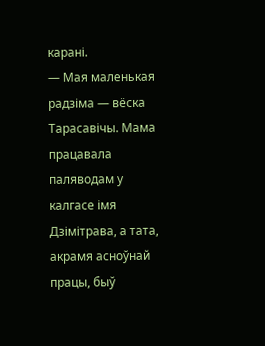карані.
— Мая маленькая радзіма — вёска Тарасавічы. Мама працавала паляводам у калгасе імя Дзімітрава, а тата, акрамя асноўнай працы, быў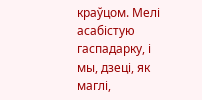краўцом. Мелі асабістую гаспадарку, і мы, дзеці, як маглі,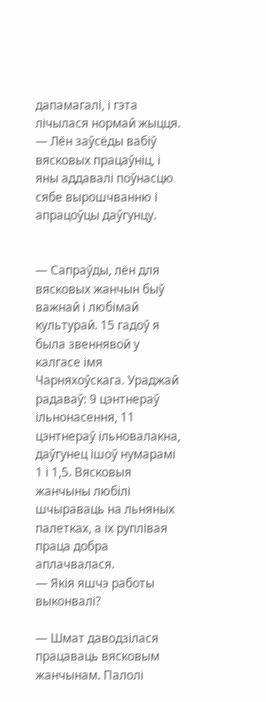дапамагалі, і гэта лічылася нормай жыцця.
— Лён заўсёды вабіў вясковых працаўніц, і яны аддавалі поўнасцю сябе вырошчванню і апрацоўцы даўгунцу.


— Сапраўды, лён для вясковых жанчын быў важнай і любімай культурай. 15 гадоў я была звеннявой у калгасе імя Чарняхоўскага. Ураджай радаваў: 9 цэнтнераў ільнонасення, 11 цэнтнераў ільновалакна, даўгунец ішоў нумарамі 1 і 1,5. Вясковыя жанчыны любілі шчыраваць на льняных палетках, а іх руплівая праца добра аплачвалася.
— Якія яшчэ работы выконвалі?

— Шмат даводзілася працаваць вясковым жанчынам. Палолі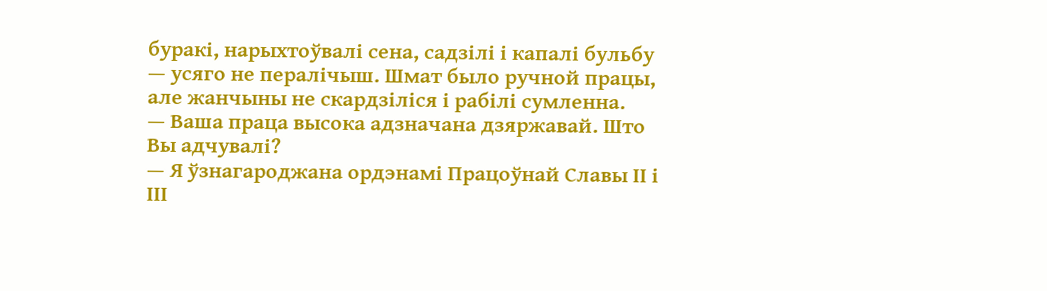буракі, нарыхтоўвалі сена, садзілі і капалі бульбу — усяго не пералічыш. Шмат было ручной працы, але жанчыны не скардзіліся і рабілі сумленна.
— Ваша праца высока адзначана дзяржавай. Што Вы адчувалі?
— Я ўзнагароджана ордэнамі Працоўнай Славы ІІ і ІІІ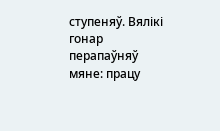ступеняў. Вялікі гонар перапаўняў мяне: працу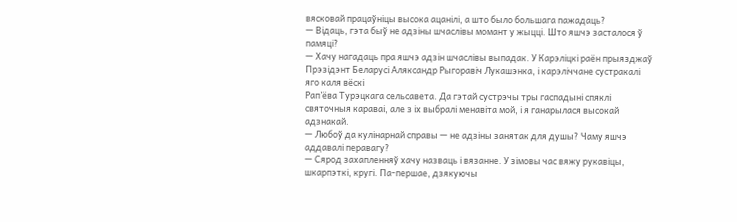вясковай працаўніцы высока ацанілі, а што было большага пажадаць?
— Відаць, гэта быў не адзіны шчаслівы момант у жыцці. Што яшчэ засталося ў памяці?
— Хачу нагадаць пра яшчэ адзін шчаслівы выпадак. У Карэліцкі раён прыязджаў Прэзідэнт Беларусі Аляксандр Рыгоравіч Лукашэнка, і карэліччане сустракалі яго каля вёскі
Рап’ёва Турэцкага сельсавета. Да гэтай сустрэчы тры гаспадыні спяклі святочныя караваі, але з іх выбралі менавіта мой, і я ганарылася высокай адзнакай.
— Любоў да кулінарнай справы — не адзіны занятак для душы? Чаму яшчэ аддавалі перавагу?
— Сярод захапленняў хачу назваць і вязанне. У зімовы час вяжу рукавіцы, шкарпэткі, кругі. Па-першае, дзякуючы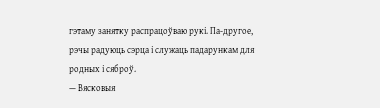гэтаму занятку распрацоўваю рукі. Па-другое, рэчы радуюць сэрца і служаць падарункам для родных і сяброў.
— Вясковыя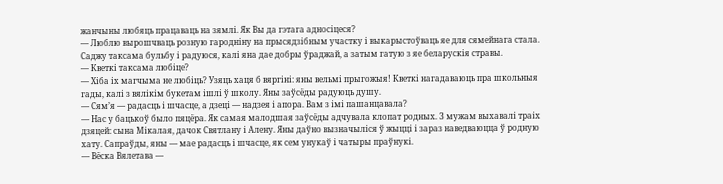жанчыны любяць працаваць на зямлі. Як Вы да гэтага адносіцеся?
— Люблю вырошчваць розную гародніну на прысядзібным участку і выкарыстоўваць яе для сямейнага стала. Саджу таксама бульбу і радуюся, калі яна дае добры ўраджай, а затым гатую з яе беларускія стравы.
— Кветкі таксама любіце?
— Хіба іх магчыма не любіць? Узяць хаця б вяргіні: яны вельмі прыгожыя! Кветкі нагадаваюць пра школьныя гады, калі з вялікім букетам ішлі ў школу. Яны заўсёды радуюць душу.
— Сям’я — радасць і шчасце, а дзеці — надзея і апора. Вам з імі пашанцавала?
— Нас у бацькоў было пяцёра. Як самая малодшая заўсёды адчувала клопат родных. З мужам выхавалі траіх дзяцей: сына Мікалая, дачок Святлану і Алену. Яны даўно вызначыліся ў жыцці і зараз наведваюцца ў родную хату. Сапраўды, яны — мае радасць і шчасце, як сем унукаў і чатыры праўнукі.
— Вёска Вялетава —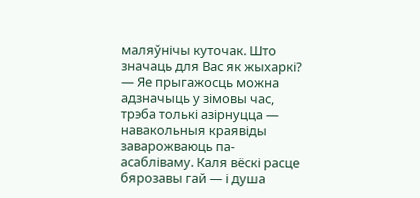маляўнічы куточак. Што значаць для Вас як жыхаркі?
— Яе прыгажосць можна адзначыць у зімовы час, трэба толькі азірнуцца — навакольныя краявіды заварожваюць па-асабліваму. Каля вёскі расце бярозавы гай — і душа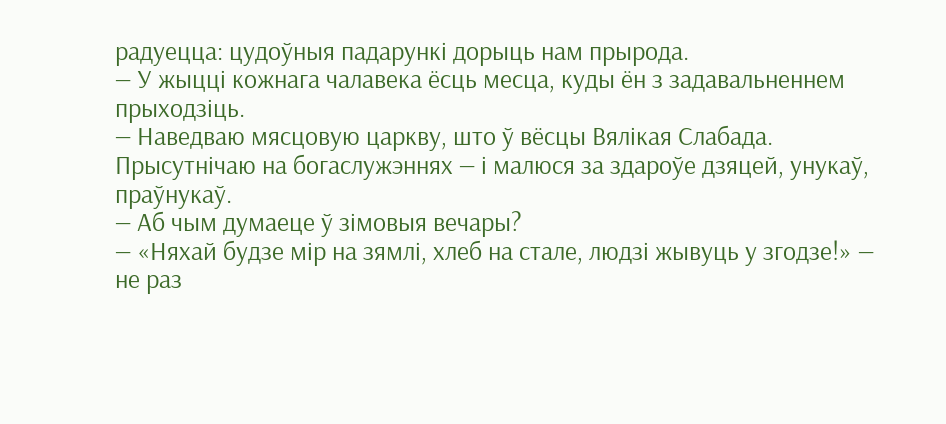радуецца: цудоўныя падарункі дорыць нам прырода.
— У жыцці кожнага чалавека ёсць месца, куды ён з задавальненнем прыходзіць.
— Наведваю мясцовую царкву, што ў вёсцы Вялікая Слабада. Прысутнічаю на богаслужэннях — і малюся за здароўе дзяцей, унукаў, праўнукаў.
— Аб чым думаеце ў зімовыя вечары?
— «Няхай будзе мір на зямлі, хлеб на стале, людзі жывуць у згодзе!» — не раз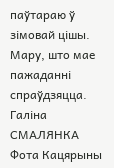паўтараю ў зімовай цішы. Мару, што мае пажаданні спраўдзяцца.
Галіна СМАЛЯНКА
Фота Кацярыны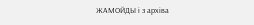ЖАМОЙДЫ і з архіва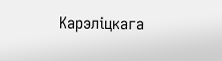Карэліцкага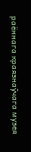раённага краязнаўчага музея